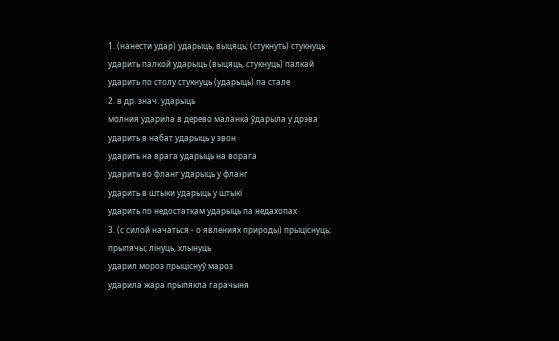1. (нанести удар) ударыць, выцяць; (стукнуть) стукнуць
ударить палкой ударыць (выцяць, стукнуць) палкай
ударить по столу стукнуць (ударыць) па стале
2. в др. знач. ударыць
молния ударила в дерево маланка ўдарыла у дрэва
ударить в набат ударыць у звон
ударить на врага ударыць на ворага
ударить во фланг ударыць у фланг
ударить в штыки ударыць у штыкі
ударить по недостаткам ударыць па недахопах
3. (с силой начаться - о явлениях природы) прыціснуць; прыпячы; лінуць, хлынуць
ударил мороз прыціснуў мароз
ударила жара прыпякла гарачыня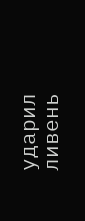ударил ливень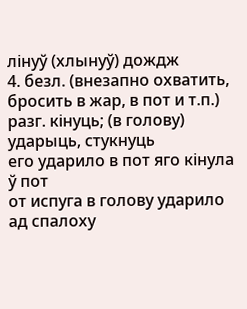лінуў (хлынуў) дождж
4. безл. (внезапно охватить, бросить в жар, в пот и т.п.) разг. кінуць; (в голову) ударыць, стукнуць
его ударило в пот яго кінула ў пот
от испуга в голову ударило ад спалоху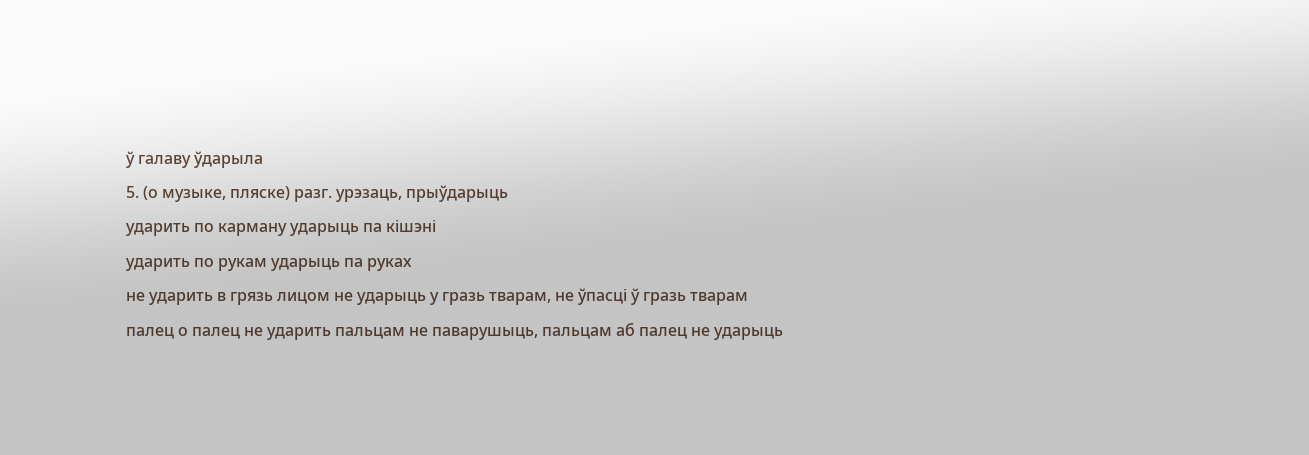ў галаву ўдарыла
5. (о музыке, пляске) разг. урэзаць, прыўдарыць
ударить по карману ударыць па кішэні
ударить по рукам ударыць па руках
не ударить в грязь лицом не ударыць у гразь тварам, не ўпасці ў гразь тварам
палец о палец не ударить пальцам не паварушыць, пальцам аб палец не ударыць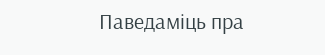Паведаміць пра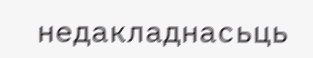недакладнасьць